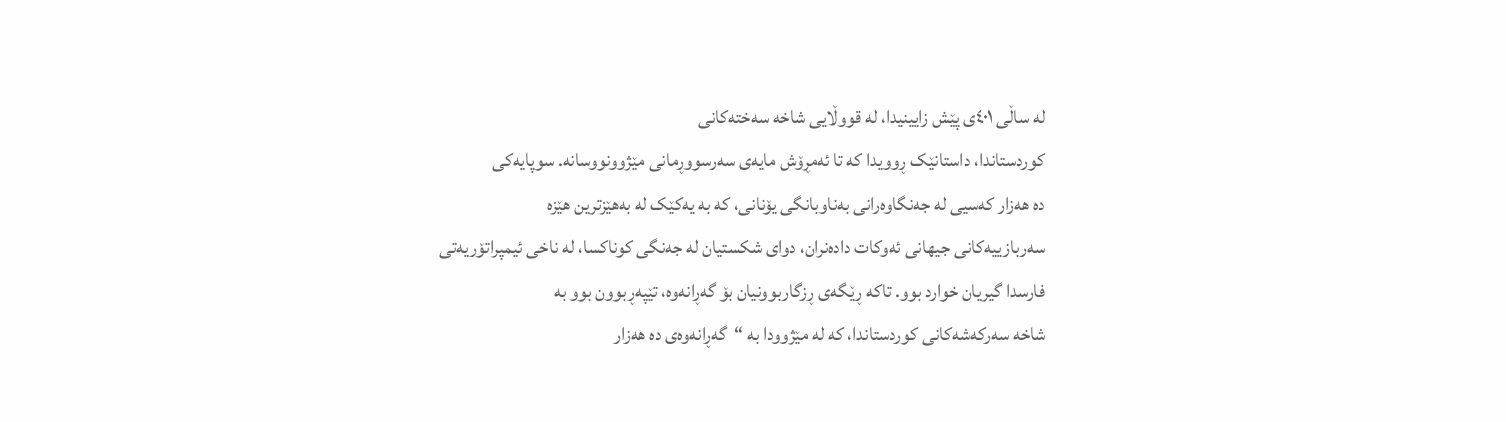لە ساڵی ٤٠١ی پێش زایینیدا، لە قووڵایی شاخە سەختەکانی
کوردستاندا، داستانێک ڕوویدا کە تا ئەمڕۆش مایەی سەرسووڕمانی مێژوونووسانە. سوپایەکی
دە هەزار کەسیی لە جەنگاوەرانی بەناوبانگی یۆنانی، کە بە یەکێک لە بەهێزترین هێزە
سەربازییەکانی جیهانی ئەوکات دادەنران، دوای شکستیان لە جەنگی کوناکسا، لە ناخی ئیمپراتۆریەتی
فارسدا گیریان خوارد بوو. تاکە ڕێگەی ڕزگاربوونیان بۆ گەڕانەوە، تێپەڕبوون بوو بە
شاخە سەرکەشەکانی کوردستاندا، کە لە مێژوودا بە “گەڕانەوەی دە هەزار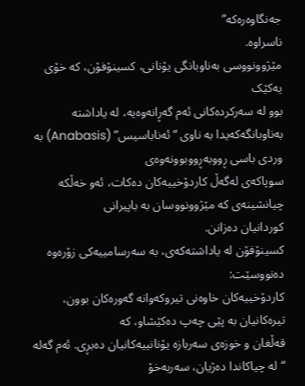جەنگاوەرەکە”
ناسراوە.
مێژوونووسی بەناوبانگی یۆنانی، کسینۆفۆن، کە خۆی یەکێک
بوو لە سەرکردەکانی ئەم گەڕانەوەیە، لە یاداشتە بەناوبانگەکەیدا بە ناوی “ئەناباسیس” (Anabasis) بە وردی باسی ڕووبەڕووبوونەوەی
سوپاکەی لەگەڵ کاردۆخییەکان دەکات، ئەو خەڵکە چیانشینەی کە مێژوونووسان بە باپیرانی
کوردانیان دەزانن.
کسینۆفۆن لە یاداشتەکەی، بە سەرسامییەکی زۆرەوە دەنووسێت:
کاردۆخییەکان خاوەنی تیروکەوانە گەورەکان بوون، تیرەکانیان بە پێی چەپ دەکێشاو، کە
قەڵغان و خوزەی سەربازە یۆنانییەکانیان دەبڕی. ئەم گەلە “لە چیاکاندا دەژیان، سەربەخۆ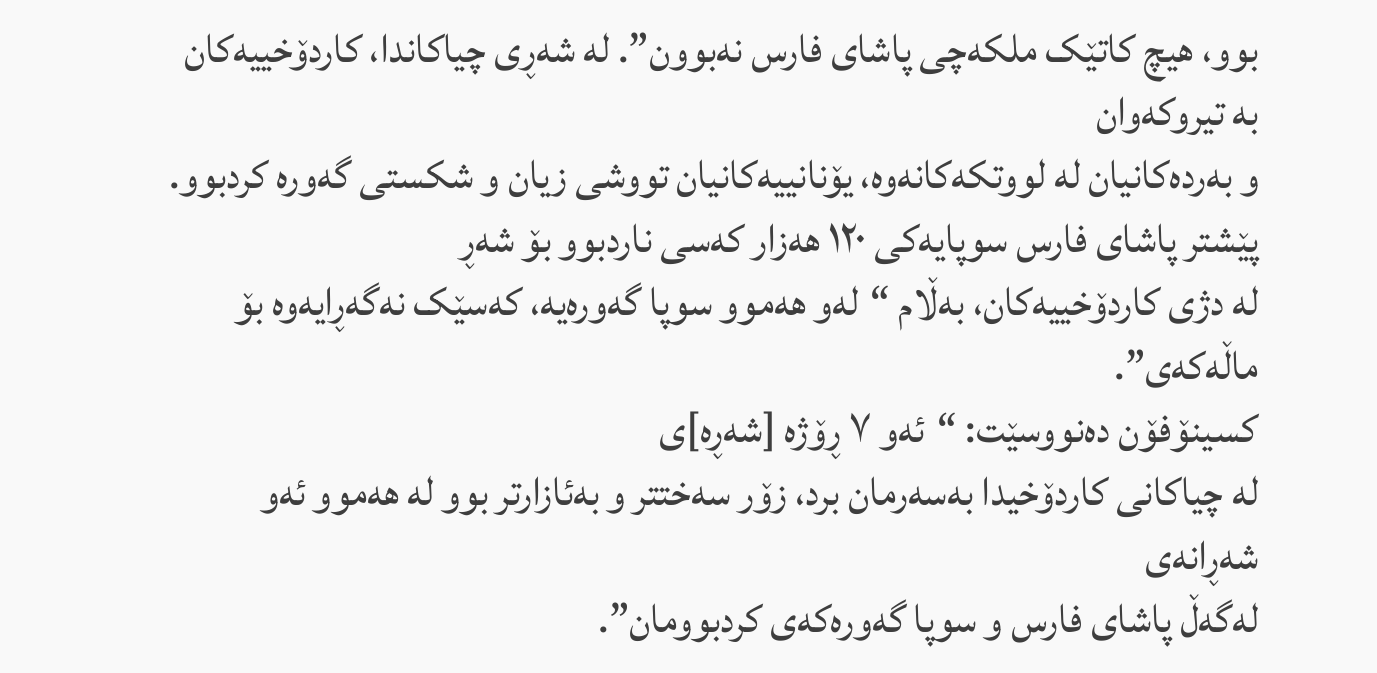بوو، هیچ کاتێک ملکەچی پاشای فارس نەبوون”. لە شەڕی چیاکاندا، کاردۆخییەکان بە تیروکەوان
و بەردەکانیان لە لووتکەکانەوە، یۆنانییەکانیان تووشی زیان و شکستی گەورە کردبوو.
پێشتر پاشای فارس سوپایەکی ١٢٠ هەزار کەسی ناردبوو بۆ شەڕ
لە دژی کاردۆخییەکان، بەڵام “لەو هەموو سوپا گەورەیە، کەسێک نەگەڕایەوە بۆ ماڵەکەی”.
کسینۆفۆن دەنووسێت: “ئەو ۷ ڕۆژە [شەڕە]ی
لە چیاکانی کاردۆخیدا بەسەرمان برد، زۆر سەختتر و بەئازارتر بوو لە هەموو ئەو شەڕانەی
لەگەڵ پاشای فارس و سوپا گەورەکەی کردبوومان”.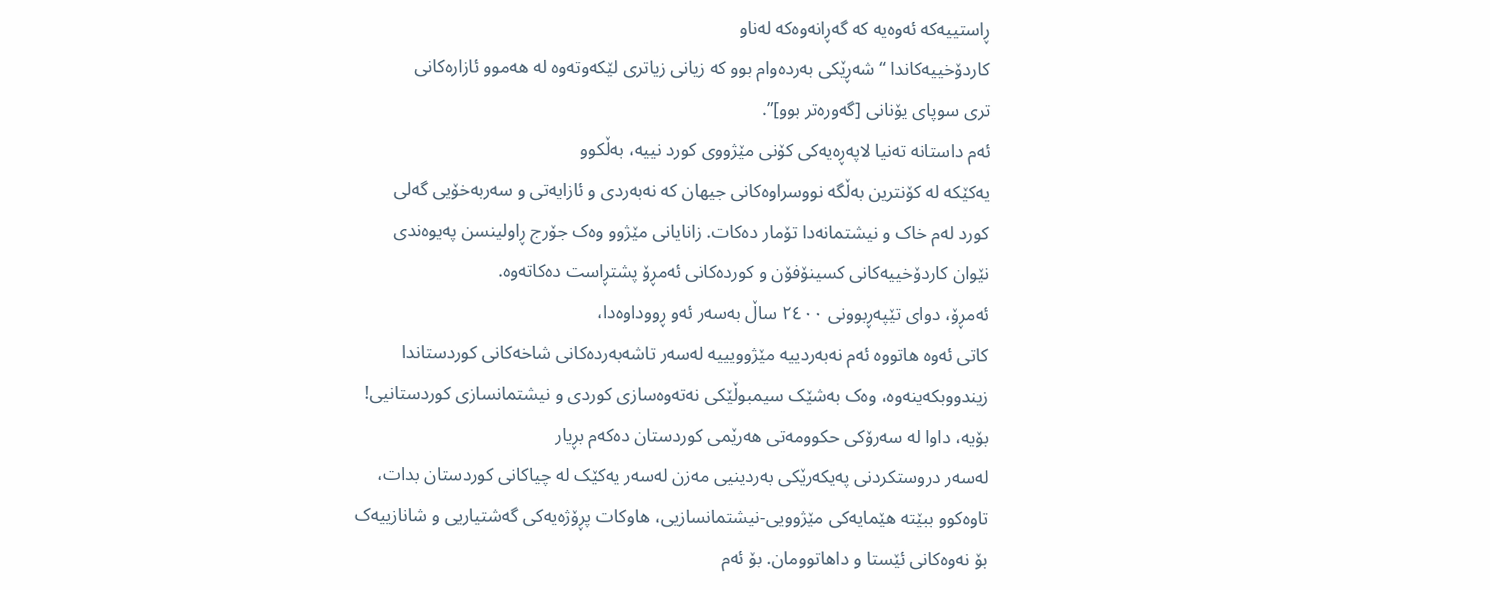ڕاستییەکە ئەوەیە کە گەڕانەوەکە لەناو
کاردۆخییەکاندا “شەڕێکی بەردەوام بوو کە زیانی زیاتری لێکەوتەوە لە هەموو ئازارەکانی
تری سوپای یۆنانی [گەورەتر بوو]”.
ئەم داستانە تەنیا لاپەڕەیەکی کۆنی مێژووی کورد نییە، بەڵکوو
یەکێکە لە کۆنترین بەڵگە نووسراوەکانی جیهان کە نەبەردی و ئازایەتی و سەربەخۆیی گەلی
کورد لەم خاک و نیشتمانەدا تۆمار دەکات. زانایانی مێژوو وەک جۆرج ڕاولینسن پەیوەندی
نێوان کاردۆخییەکانی کسینۆفۆن و کوردەکانی ئەمڕۆ پشتڕاست دەکاتەوە.
ئەمڕۆ، دوای تێپەڕبوونی ٢٤٠٠ ساڵ بەسەر ئەو ڕووداوەدا،
کاتی ئەوە هاتووە ئەم نەبەردییە مێژوویییە لەسەر تاشەبەردەکانی شاخەکانی کوردستاندا
زیندووبکەینەوە، وەک بەشێک سیمبوڵێکی نەتەوەسازی کوردی و نیشتمانسازی کوردستانیی!
بۆیە، داوا لە سەرۆکی حکوومەتی هەرێمی کوردستان دەکەم بڕیار
لەسەر دروستکردنی پەیکەرێکی بەردینیی مەزن لەسەر یەکێک لە چیاکانی کوردستان بدات،
تاوەکوو ببێتە هێمایەکی مێژوویی-نیشتمانسازیی، هاوکات پڕۆژەیەکی گەشتیاریی و شانازییەک
بۆ نەوەکانی ئێستا و داهاتوومان. بۆ ئەم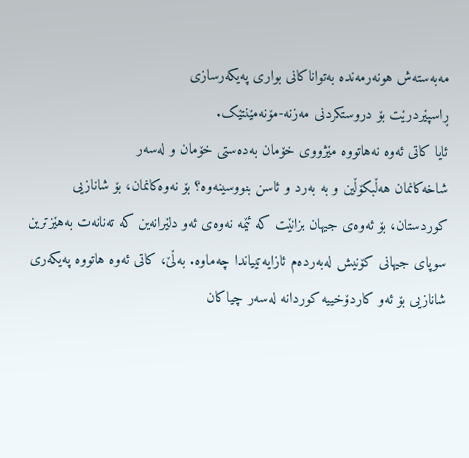مەبەستەش هونەرمەندە بەتواناکانی بواری پەیکەرسازی
ڕاسپێردرێت بۆ دروستکردنی مەزنە-مۆنەمێنتێک.
ئایا کاتی ئەوە نەهاتووە مێژووی خۆمان بەدەستی خۆمان و لەسەر
شاخەکانمان هەڵبکۆڵین و بە بەرد و ئاسن بنووسینەوە؟ بۆ نەوەکانمان، بۆ شانازیی
کوردستان، بۆ ئەوەی جیهان بزانێت کە ئێمە نەوەی ئەو دلێرانەین کە تەنانەت بەهێزترین
سوپای جیهانی کۆنیش لەبەردەم ئازایەتییاندا چەماوە. بەڵێ، کاتی ئەوە هاتووە پەیکەری
شانازیی بۆ ئەو کاردۆخییە کوردانە لەسەر چیاکان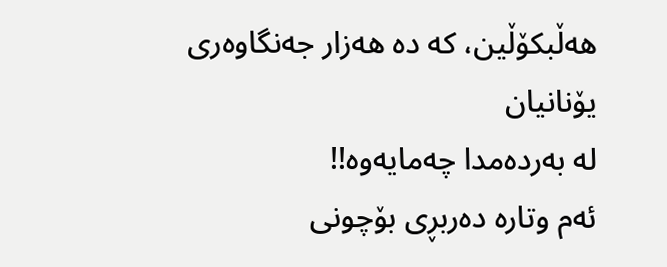هەڵبکۆڵین، کە دە هەزار جەنگاوەری یۆنانیان
لە بەردەمدا چەمایەوە!!
ئەم وتارە دەربڕی بۆچونی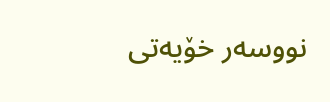نووسەر خۆیەتی